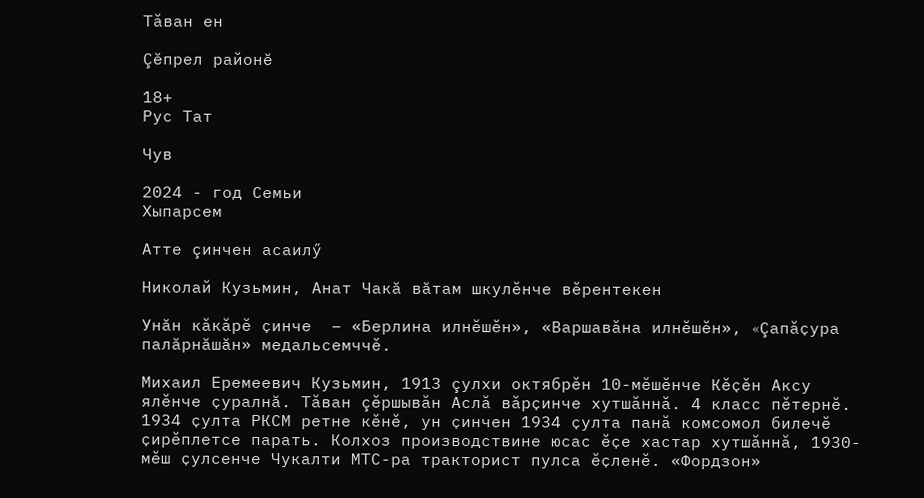Тӑван ен

Çĕпрел районĕ

18+
Рус Тат

Чув

2024 - год Семьи
Хыпарсем

Атте çинчен асаилӳ

Николай Кузьмин, Анат Чакă вăтам шкулӗнче вӗрентекен

Унăн кӑкӑрӗ ҫинче  – «Берлина илнӗшӗн», «Варшавӑна илнӗшӗн», «Çапӑҫура палăрнăшăн» медальсемччӗ.

Михаил Еремеевич Кузьмин, 1913 çулхи октябрӗн 10-мӗшӗнче Кӗҫӗн Аксу ялӗнче ҫуралнă. Тӑван çӗршывӑн Аслӑ вӑрҫинче хутшӑннӑ. 4 класс пӗтернӗ. 1934 ҫулта РКСМ ретне кӗнӗ, ун ҫинчен 1934 ҫулта панӑ комсомол билечӗ ҫирӗплетсе парать. Колхоз производствине юсас ӗҫе хастар хутшӑннӑ, 1930-мӗш ҫулсенче Чукалти МТС-ра тракторист пулса ӗҫленӗ. «Фордзон»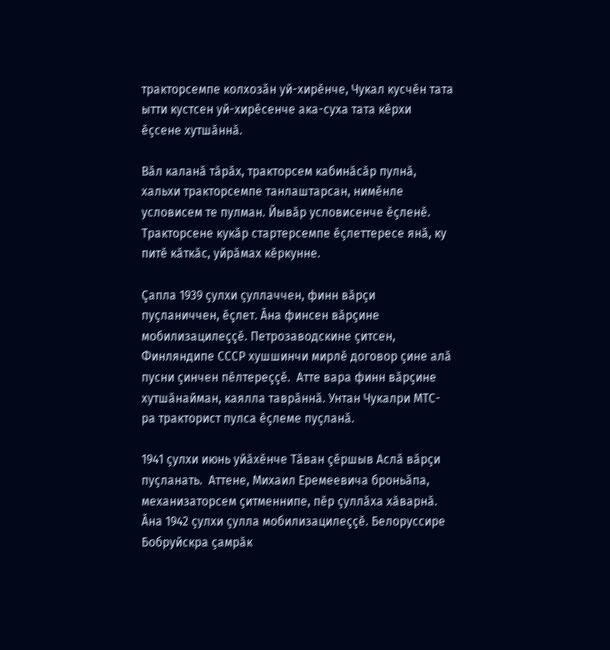тракторсемпе колхозăн уй-хирӗнче, Чукал кусчӗн тата ытти кустсен уй-хирӗсенче ака-суха тата кӗрхи ӗҫсене хутшӑннӑ.

Вӑл каланӑ тӑрӑх, тракторсем кабинӑсӑр пулнӑ, хальхи тракторсемпе танлаштарсан, нимӗнле условисем те пулман. Йывӑр условисенче ӗҫленӗ. Тракторсене кукăр стартерсемпе ӗҫлеттересе янă, ку питӗ кӑткӑс, уйрӑмах кӗркунне.

Çапла 1939 ҫулхи ҫуллаччен, финн вӑрҫи пуҫланиччен, ӗçлет. Ӑна финсен вӑрҫине мобилизацилеççӗ. Петрозаводскине ҫитсен, Финляндипе СССР хушшинчи мирлӗ договор ҫине алӑ пусни ҫинчен пӗлтереççӗ.  Атте вара финн вӑрҫине хутшӑнайман, каялла таврӑннӑ. Унтан Чукалри МТС-ра тракторист пулса ӗҫлеме пуҫланă.

1941 ҫулхи июнь уйӑхӗнче Тăван çӗршыв Аслă вӑрҫи пуҫланать.  Аттене, Михаил Еремеевича броньăпа, механизаторсем ҫитменнипе, пӗр ҫуллӑха хӑварнӑ.  Ӑна 1942 ҫулхи ҫулла мобилизацилеççӗ. Белоруссире Бобруйскра ҫамрӑк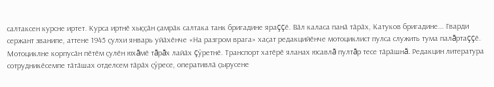салтаксен курсне иртет. Курса иртнӗ хыҫҫӑн ҫамрӑк салтака танк бригадине яраççӗ. Вӑл каласа панӑ тӑрӑх, Катуков бригадине... Гварди сержант званипе, аттене 1945 ҫулхи январь уйӑхӗнче «На разгром врага» хаҫат редакцийӗнче мотоциклист пулса служить тума палăртаççӗ.  Мотоциклне корпусӑн пӗтӗм ҫулӗн юхăмӗ тăрăх лайӑх çӳретнӗ. Транспорт хатӗрӗ яланах юсавлă пултăр тесе тӑрӑшнă. Редакцин литература сотрудникӗсемпе тӑтӑшах отделсем тӑрӑх ҫӳресе, оперативлӑ ҫырусене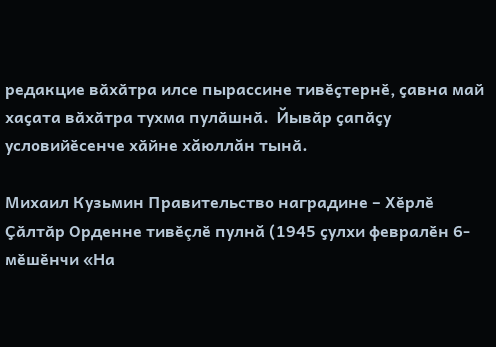редакцие вӑхӑтра илсе пырассине тивӗҫтернӗ, ҫавна май хаҫата вӑхӑтра тухма пулӑшнӑ.  Йывӑр ҫапӑҫу условийӗсенче хӑйне хăюллăн тынӑ.

Михаил Кузьмин Правительство наградине – Хӗрлӗ Ҫӑлтӑр Орденне тивӗçлӗ пулнă (1945 ҫулхи февралӗн 6-мӗшӗнчи «На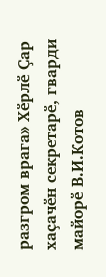разгром врага» Хӗрлӗ Ҫар хаҫачӗн секретарӗ, гварди майорӗ В.И.Котов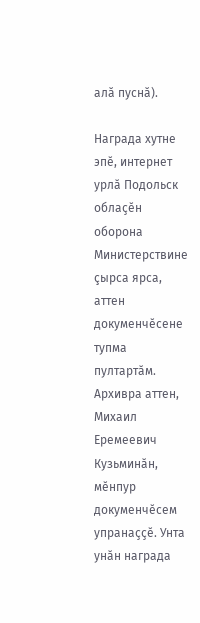алă пуснă).

Награда хутне эпӗ, интернет урлӑ Подольск облаҫӗн оборона Министерствине çырса ярса, аттен докуменчӗсене тупма пултартӑм. Архивра аттен, Михаил Еремеевич Кузьминӑн, мӗнпур докуменчӗсем упранаҫҫӗ. Унта унӑн награда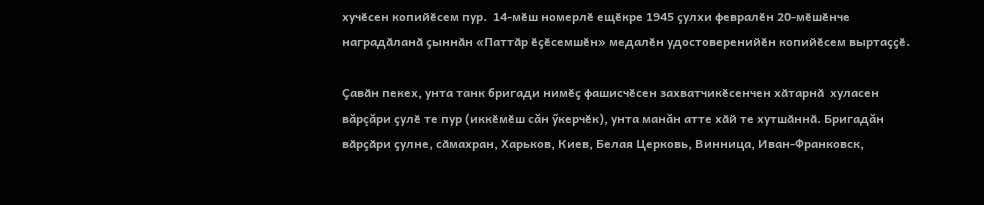хучӗсен копийӗсем пур.  14-мӗш номерлӗ ещӗкре 1945 ҫулхи февралӗн 20-мӗшӗнче наградӑланӑ ҫыннӑн «Паттӑр ӗҫӗсемшӗн» медалӗн удостоверенийӗн копийӗсем выртаҫҫӗ.

Ҫавӑн пекех, унта танк бригади нимӗҫ фашисчӗсен захватчикӗсенчен хӑтарнӑ  хуласен вăрçăри ҫулӗ те пур (иккӗмӗш сăн ӳкерчӗк), унта манăн атте хӑй те хутшӑннӑ. Бригадăн вӑрҫӑри ҫулне, сӑмахран, Харьков, Киев, Белая Церковь, Винница, Иван-Франковск,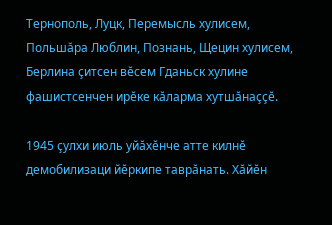Тернополь, Луцк, Перемысль хулисем, Польшăра Люблин, Познань, Щецин хулисем, Берлина çитсен вӗсем Гданьск хулине  фашистсенчен ирӗке кӑларма хутшӑнаççӗ.

1945 ҫулхи июль уйӑхӗнче атте килнӗ  демобилизаци йӗркипе таврӑнать. Хӑйӗн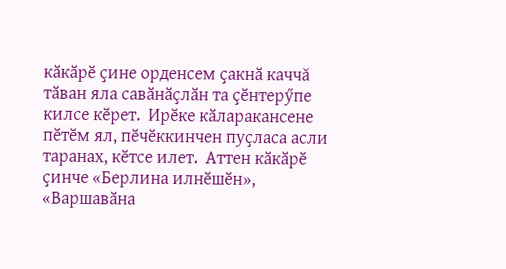кӑкӑрӗ ҫине орденсем ҫакнӑ каччă тӑван яла савӑнӑҫлӑн та ҫӗнтерӳпе килсе кӗрет.  Ирӗке кӑларакансене пӗтӗм ял, пӗчӗккинчен пуҫласа асли таранах, кӗтсе илет.  Аттен кӑкӑрӗ ҫинче «Берлина илнӗшӗн», «Варшавӑна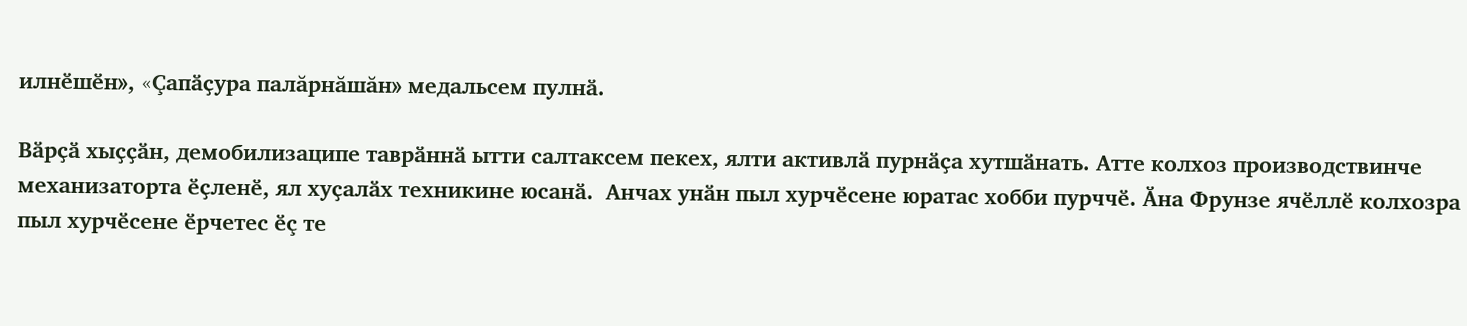илнӗшӗн», «Çапӑҫура палăрнăшăн» медальсем пулнӑ.

Вӑрҫӑ хыҫҫӑн, демобилизаципе таврӑннӑ ытти салтаксем пекех, ялти активлӑ пурнӑҫа хутшӑнать. Атте колхоз производствинче механизаторта ӗҫленӗ, ял хуҫалӑх техникине юсанӑ.  Анчах унӑн пыл хурчӗсене юратас хобби пурччӗ. Ӑна Фрунзе ячӗллӗ колхозра пыл хурчӗсене ӗрчетес ӗç те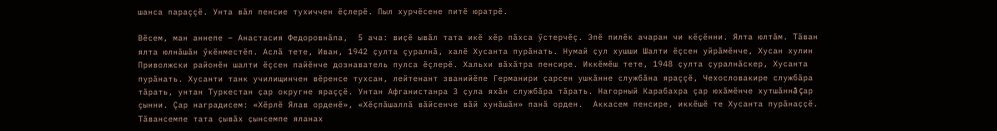шанса параççӗ. Унта вӑл пенсие тухиччен ӗҫлерӗ. Пыл хурчӗсене питӗ юратрӗ.

Вӗсем, ман аннепе – Анастасия Федоровнӑпа,  5 ача: виҫӗ ывӑл тата икӗ хӗр пăхса ӳстерчӗç. Эпӗ пилӗк ачаран чи кӗҫӗнни. Ялта юлтăм. Тӑван ялта юлнӑшӑн ӳкӗнместӗп. Аслă тете, Иван, 1942 ҫулта çуралнă, халӗ Хусанта пурӑнать. Нумай ҫул хушши Шалти ӗçсен уйрăмӗнче, Хусан хулин Приволжски районӗн шалти ӗçсен пайӗнче дознаватель пулса ӗçлерӗ. Хальхи вӑхӑтра пенсире. Иккӗмӗш тете, 1948 ҫулта ҫуралнӑскер, Хусанта пурӑнать. Хусанти танк училищинчен вӗренсе тухсан, лейтенант званийӗпе Германири ҫарсен ушкӑнне службăна яраççӗ, Чехословакире службӑра тӑрать, унтан Туркестан ҫар округне яраççӗ. Унтан Афганистанра 3 ҫула яхӑн службӑра тӑрать. Нагорный Карабахра çар юхăмӗнче хутшăннă çар çынни. Çар наградисем: «Хӗрлӗ Ялав орденӗ», «Хӗҫпӑшаллӑ вӑйсенче вăй хунăшăн» панӑ орден.  Аккасем пенсире, иккӗшӗ те Хусанта пурӑнаҫҫӗ. Тӑвансемпе тата ҫывӑх ҫынсемпе яланах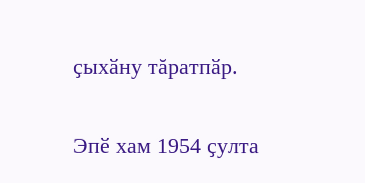ҫыхӑну тăратпӑр.

Эпӗ хам 1954 ҫулта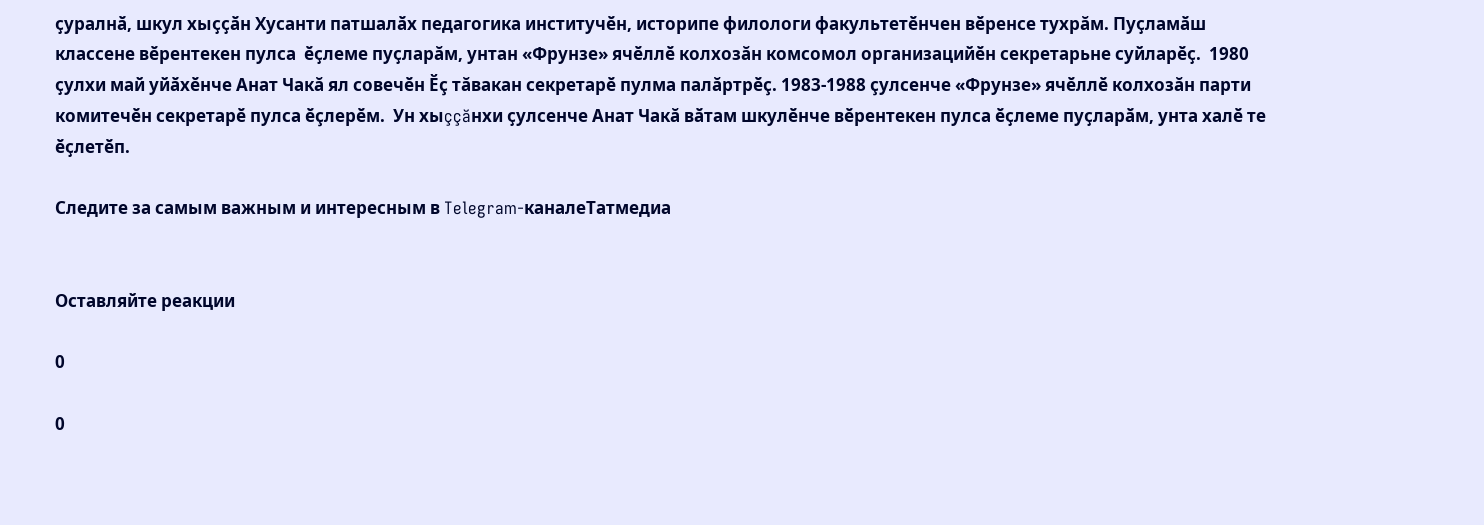ҫуралнӑ, шкул хыҫҫӑн Хусанти патшалӑх педагогика институчӗн, историпе филологи факультетӗнчен вӗренсе тухрăм. Пуҫламӑш классене вӗрентекен пулса  ӗҫлеме пуҫларăм, унтан «Фрунзе» ячӗллӗ колхозăн комсомол организацийӗн секретарьне суйларӗҫ.  1980 ҫулхи май уйӑхӗнче Анат Чакă ял совечӗн Ӗç тăвакан секретарӗ пулма палăртрӗç. 1983-1988 çулсенче «Фрунзе» ячӗллӗ колхозăн парти комитечӗн секретарӗ пулса ӗçлерӗм.  Ун хыççăнхи ҫулсенче Анат Чакă вӑтам шкулӗнче вӗрентекен пулса ӗҫлеме пуҫларӑм, унта халӗ те ӗҫлетӗп.

Следите за самым важным и интересным в Telegram-каналеТатмедиа


Оставляйте реакции

0

0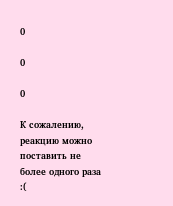0

0

0

К сожалению, реакцию можно поставить не более одного раза :(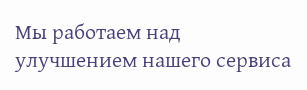Мы работаем над улучшением нашего сервиса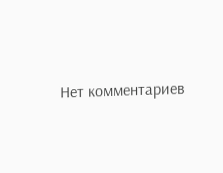Нет комментариев